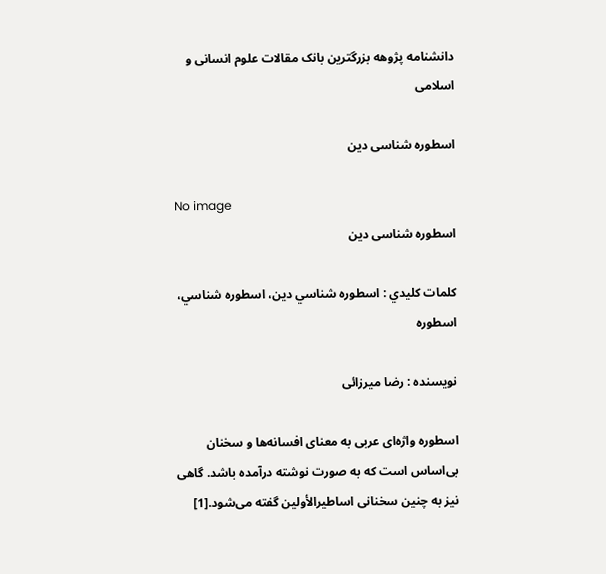دانشنامه پژوهه بزرگترین بانک مقالات علوم انسانی و اسلامی

اسطوره شناسی دین

No image
اسطوره شناسی دین

كلمات كليدي : اسطوره شناسي دين، اسطوره شناسي، اسطوره

نویسنده : رضا میرزائی

اسطوره واژه‌ای عربی به معنای افسانه‌ها و سخنان بی‌اساس است که به صورت نوشته درآمده باشد. گاهی نیز به چنین سخنانی اساطیرالأولین گفته می‌شود.[1]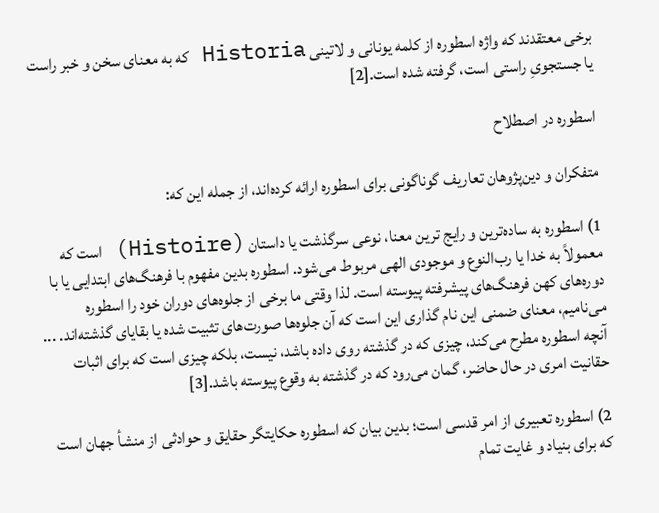برخی معتقدند که واژه اسطوره از کلمه یونانی و لاتینی Historia که به معنای سخن و خبر راست یا جستجویِ راستی است، گرفته شده است.[2]

اسطوره در اصطلاح

متفکران و دین‌پژوهان تعاریف گوناگونی برای اسطوره ارائه کرده‌اند، از جمله این که:

1) اسطوره به ساده‌ترین و رایج ‌ترین معنا، نوعی سرگذشت یا داستان (Histoire) است که معمولاً به خدا یا رب‌النوع و موجودی الهی مربوط می‌شود. اسطوره بدین مفهوم با فرهنگ‌های ابتدایی یا با دوره‌های کهن فرهنگ‌های پیشرفته پیوسته است. لذا وقتی ما برخی از جلوه‌های دوران خود را اسطوره می‌نامیم، معنای ضمنی این نام گذاری این است که آن جلوه‌ها صورت‌های تثبیت شده یا بقایای گذشته‌اند. ... آنچه اسطوره مطرح می‌کند، چیزی که در گذشته روی داده باشد، نیست، بلکه چیزی است که برای اثبات حقانیت امری در حال حاضر، گمان می‌رود که در گذشته به وقوع پیوسته باشد.[3]

2) اسطوره تعبیری از امر قدسی است؛ بدین بیان که اسطوره حکایتگر حقایق و حوادثی از منشأ جهان است که برای بنیاد و غایت تمام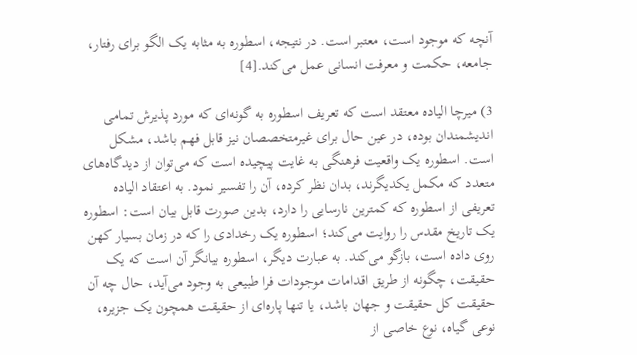آنچه که موجود است، معتبر است. در نتیجه، اسطوره به مثابه یک الگو برای رفتار، جامعه، حکمت و معرفت انسانی عمل می‌کند.[4]

3) میرچا الیاده معتقد است که تعریف اسطوره به گونه‌ای که مورد پذیرش تمامی اندیشمندان بوده، در عین حال برای غیرمتخصصان نیز قابل فهم باشد، مشکل است. اسطوره یک واقعیت فرهنگی به غایت پیچیده است که می‌توان از دیدگاه‌های متعدد که مکمل یکدیگرند، بدان نظر کرده، آن را تفسیر نمود. به اعتقاد الیاده تعریفی از اسطوره که کمترین نارسایی را دارد، بدین صورت قابل بیان است: اسطوره یک تاریخ مقدس را روایت می‌کند؛ اسطوره یک رخدادی را که در زمان بسیار کهن روی داده است، بازگو می‌کند. به عبارت دیگر، اسطوره بیانگر آن است که یک حقیقت، چگونه از طریق اقدامات موجودات فرا طبیعی به وجود می‌آید، حال چه آن حقیقت کل حقیقت و جهان باشد، یا تنها پاره‌ای از حقیقت همچون یک جزیره، نوعی گیاه، نوع خاصی از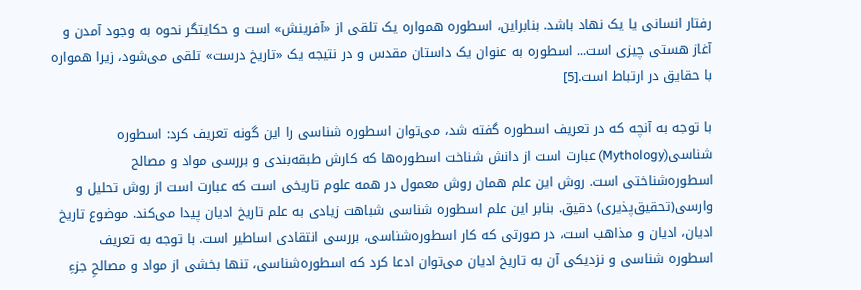رفتار انسانی یا یک نهاد باشد. بنابراین، اسطوره همواره یک تلقی از «آفرینش» است و حکایتگر نحوه به وجود آمدن و آغاز هستی چیزی است... اسطوره به عنوان یک داستان مقدس و در نتیجه یک «تاریخ درست» تلقی می‌شود، زیرا همواره با حقایق در ارتباط است.[5]

با توجه به آنچه که در تعریف اسطوره گفته شد، می‌توان اسطوره شناسی را این گونه تعریف کرد: اسطوره شناسی(Mythology) عبارت است از دانش شناخت اسطوره‌ها که کارش طبقه‌بندی و بررسی مواد و مصالح اسطوره‌شناختی است. روش این علم همان روش معمول در همه علوم تاریخی است که عبارت است از روش تحلیل و وارسی(تحقیق‌پذیری) دقیق. بنابر این علم اسطوره شناسی شباهت زیادی به علم تاریخ ادیان پیدا می‌کند. موضوع تاریخ ادیان، ادیان و مذاهب است، در صورتی که کار اسطوره‌شناسی، بررسی انتقادی اساطیر است. با توجه به تعریف اسطوره شناسی و نزدیکی آن به تاریخ ادیان می‌توان ادعا کرد که اسطوره‌شناسی، تنها بخشی از مواد و مصالحِ جزءِ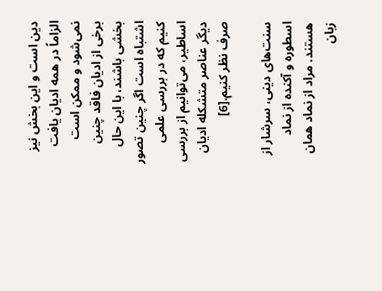دین است و این بخش نیز الزاماً در همه ادیان یافت نمی‌شود و ممکن است برخی از ادیان فاقد چنین بخشی باشند، با این حال اشتباه است اگر چنین تصور کنیم که در بررسی علمی اساطیر، می‌توانیم از بررسی دیگر عناصر متشکله ادیان صرف نظر کنیم.[6]

سنت‌های دینی، سرشار از اسطوره و آکنده از نماد هستند. مراد از نماد همان زبان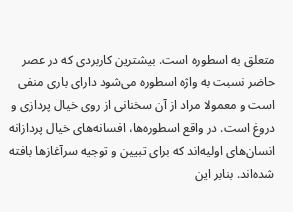متعلق به اسطوره است. بیشترین کاربردی که در عصر حاضر نسبت به واژه اسطوره می‌شود دارای باری منفی است و معمولا مراد از آن سخنانی از روی خیال پردازی و دروغ است. در واقع اسطوره‌ها، افسانه‌های خیال پردازانه انسان‌های اولیه‌اند که برای تبیین و توجیه سرآغازها بافته شده‌اند. بنابر این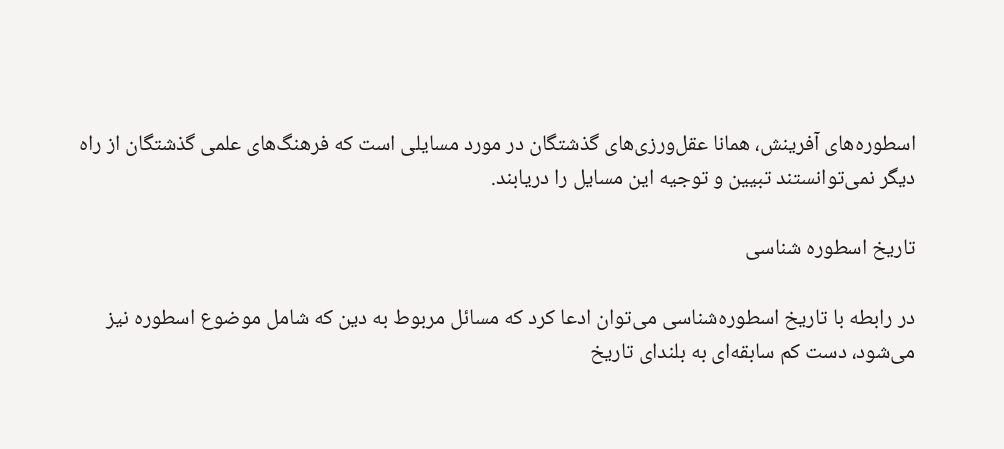اسطوره‌های آفرینش، همانا عقل‌ورزی‌های گذشتگان در مورد مسایلی است که فرهنگ‌های علمی گذشتگان از راه دیگر نمی‌توانستند تبیین و توجیه این مسایل را دریابند.

تاریخ اسطوره شناسی

در رابطه با تاریخ اسطوره‌شناسی می‌توان ادعا کرد که مسائل مربوط به دین که شامل موضوع اسطوره نیز می‌شود، دست کم سابقه‌ای به بلندای تاریخ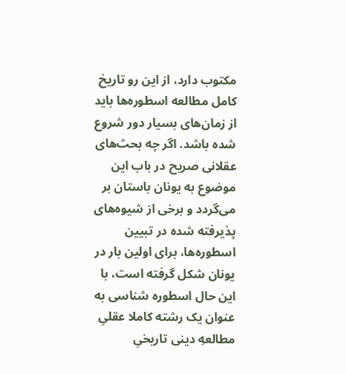مکتوب دارد، از این رو تاریخ کامل مطالعه اسطوره‌ها باید از زمان‌های بسیار دور شروع شده باشد. اگر چه بحث‌های عقلانی صریح در باب این موضوع به یونان باستان بر می‌گردد و برخی از شیوه‌های پذیرفته شده در تبیین اسطوره‌ها، برای اولین بار در یونان شکل گرفته ‌است، با این حال اسطوره شناسی به عنوان یک رشته کاملا عقلیِ مطالعهِ دینی تاریخیِ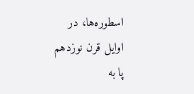اسطوره‌ها، در اوایل قرن نوزدهم پا به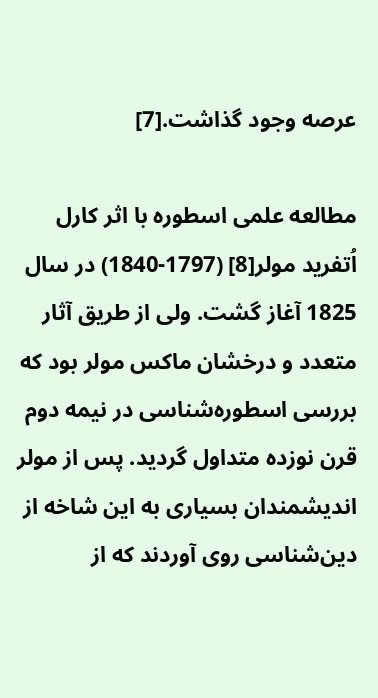عرصه وجود گذاشت.[7]

مطالعه علمی اسطوره با اثر کارل اُتفرید مولر[8] (1797-1840) در سال 1825 آغاز گشت. ولی از طریق آثار متعدد و درخشان ماکس مولر بود که بررسی اسطوره‌شناسی در نیمه دوم قرن نوزده متداول گردید. پس از مولر اندیشمندان بسیاری به این شاخه از دین‌شناسی روی آوردند که از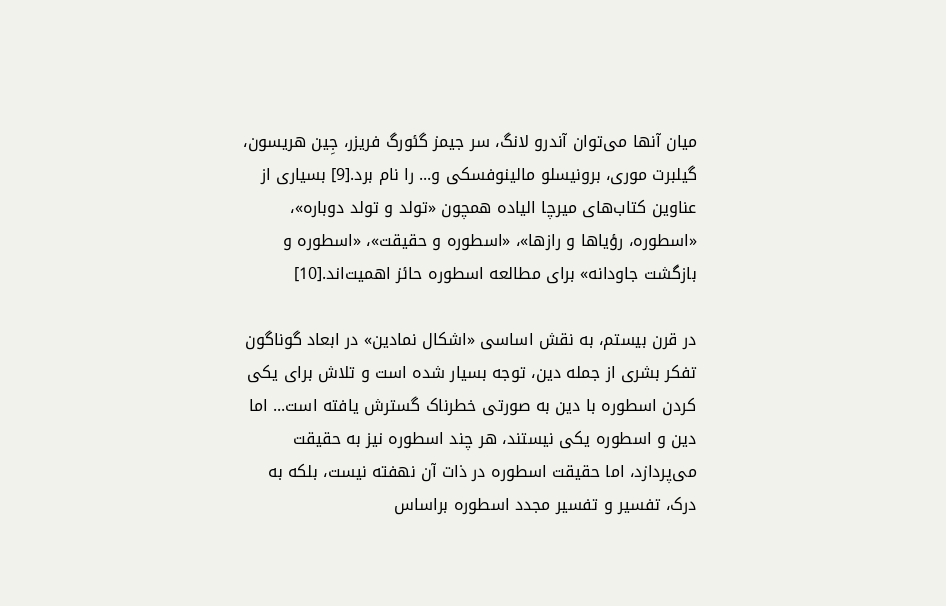میان آنها می‌توان آندرو لانگ، سر جیمز گئورگ فریزر، جِین هریسون، گیلبرت موری، برونیسلو مالینوفسکی و... را نام برد.[9] بسیاری از عناوین کتاب‌های میرچا الیاده همچون «تولد و تولد دوباره»، «اسطوره، رؤیاها و رازها»، «اسطوره و حقیقت»، «اسطوره و بازگشت جاودانه» برای مطالعه اسطوره حائز اهمیت‌اند.[10]

در قرن بیستم، به نقش اساسی «اشکال نمادین» در ابعاد گوناگون تفکر بشری از جمله دین، توجه بسیار شده است و تلاش برای یکی کردن اسطوره با دین به صورتی خطرناک گسترش یافته است... اما دین و اسطوره یکی نیستند، هر چند اسطوره نیز به حقیقت می‌پردازد، اما حقیقت اسطوره در ذات آن نهفته نیست، بلکه به درک، تفسیر و تفسیر مجدد اسطوره براساس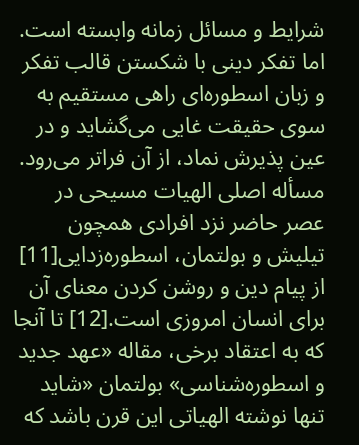شرایط و مسائل زمانه وابسته است. اما تفکر دینی با شکستن قالب تفکر و زبان اسطوره‌ای راهی مستقیم به سوی حقیقت غایی می‌گشاید و در عین پذیرش نماد، از آن فراتر می‌رود. مسأله اصلی الهیات مسیحی در عصر حاضر نزد افرادی همچون تیلیش و بولتمان، اسطوره‌زدایی[11] از پیام دین و روشن کردن معنای آن برای انسان امروزی است.[12] تا آنجا که به اعتقاد برخی، مقاله «عهد جدید و اسطوره‌شناسی» بولتمان «شاید تنها نوشته الهیاتی این قرن باشد که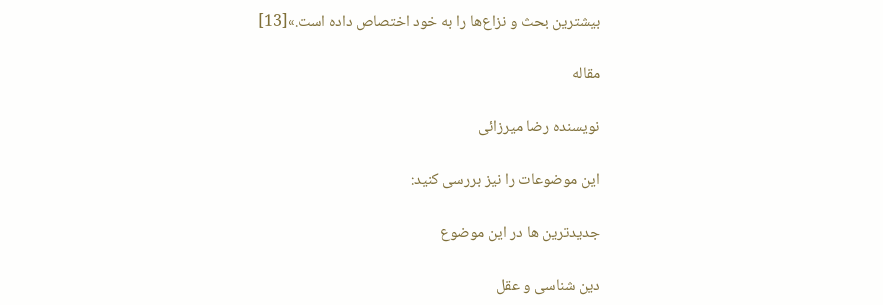بیشترین بحث و نزاع‌ها را به خود اختصاص داده است.»[13]

مقاله

نویسنده رضا میرزائی

این موضوعات را نیز بررسی کنید:

جدیدترین ها در این موضوع

دین شناسی و عقل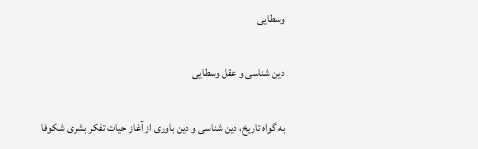وسطایی

دین شناسی و عقل وسطایی

به گواه تاریخ، دین شناسی و دین باوری از آغاز حیات تفکر بشری شکوفا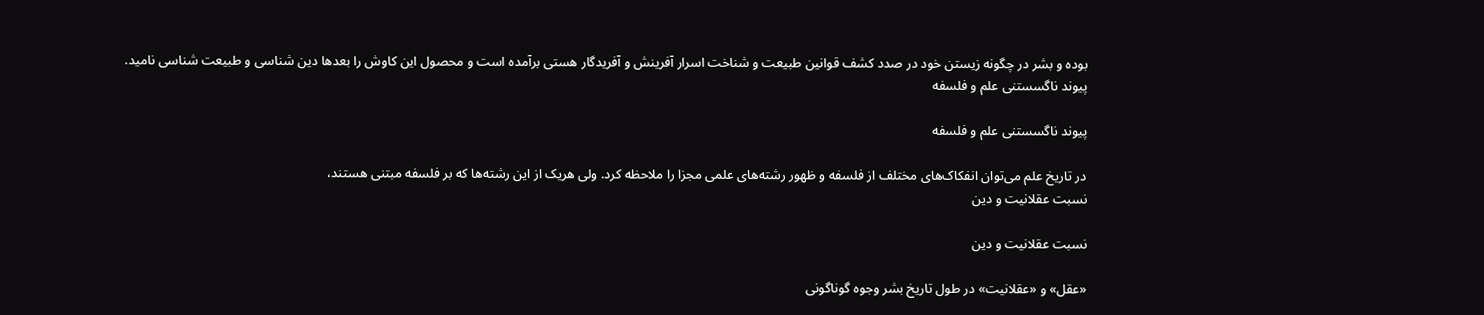بوده و بشر در چگونه زیستن خود در صدد کشف قوانین طبیعت و شناخت اسرار آفرینش و آفریدگار هستی برآمده است و محصول این کاوش را بعدها دین شناسی و طبیعت شناسی نامید.
پیوند ناگسستنی علم و فلسفه‌

پیوند ناگسستنی علم و فلسفه‌

در تاریخ علم می‌توان انفکاک‌های مختلف از فلسفه و ظهور رشته‌های علمی مجزا را ملاحظه کرد. ولی هریک از این رشته‌ها که بر فلسفه مبتنی هستند،
نسبت عقلانیت و دین

نسبت عقلانیت و دین

«عقل» و «عقلانیت» در طول تاریخ بشر وجوه گوناگونی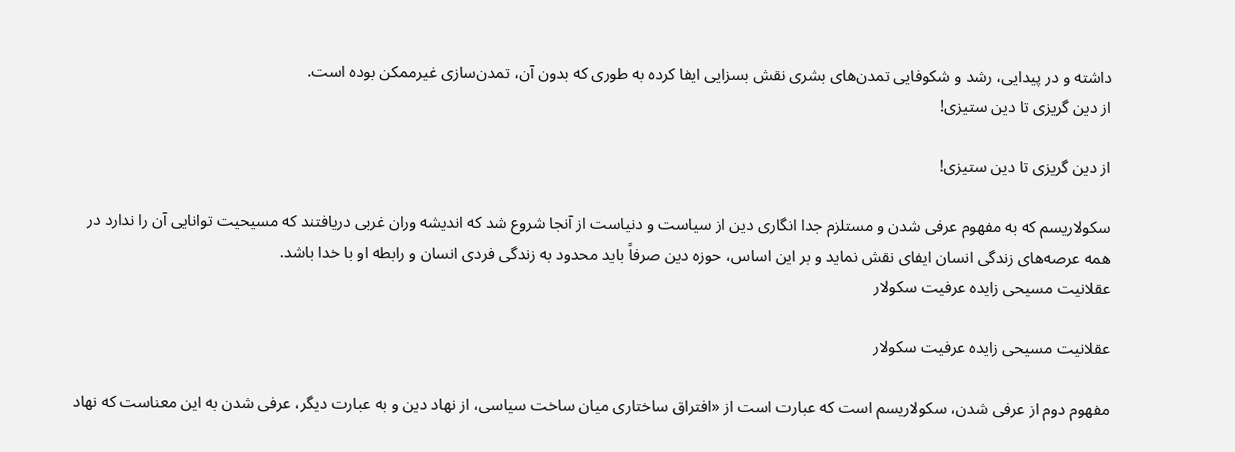داشته و در پیدایی، رشد و شکوفایی تمدن‌های بشری نقش بسزایی ایفا کرده به‌ طوری که بدون آن، تمدن‌سازی غیرممکن بوده است.
از دین گریزی تا دین ستیزی!

از دین گریزی تا دین ستیزی!

سکولاریسم‌ ‌که به مفهوم عرفی شدن و مستلزم جدا انگاری دین از سیاست و دنیاست از آنجا شروع شد که اندیشه وران غربی دریافتند که مسیحیت توانایی آن را ندارد در همه عرصه‌های زندگی انسان ایفای نقش نماید و بر این اساس، حوزه دین صرفاً باید محدود به زندگی فردی انسان و رابطه او با خدا باشد.
عقلانیت مسیحی زایده عرفیت سکولار

عقلانیت مسیحی زایده عرفیت سکولار

مفهوم دوم از عرفی شدن، سکولاریسم است که عبارت است از «افتراق ساختاری میان ساخت سیاسی، از نهاد دین و به عبارت دیگر، عرفی شدن به این معناست که نهاد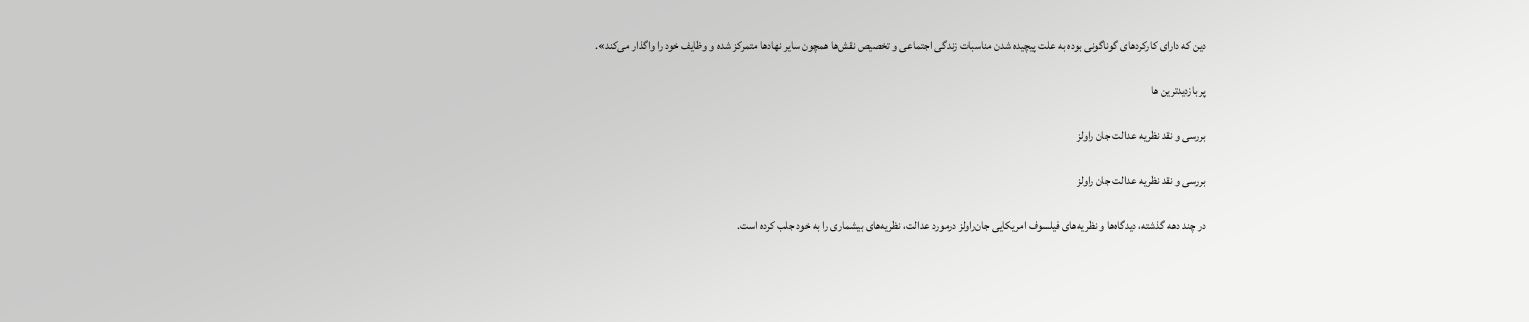دین که دارای کارکردهای گوناگونی بوده به علت پیچیده شدن مناسبات زندگی اجتماعی و تخصیص نقش‌ها همچون سایر نهادها متمرکز شده و وظایف خود را واگذار می‌کند».

پر بازدیدترین ها

بررسی و نقد نظریه عدالت جان راولز

بررسی و نقد نظریه عدالت جان راولز

در چند دهه گذشته، دیدگاه‌ها و نظریه‌های فیلسوف امریکایی جان‌راولز در‌مورد عدالت، نظریه‌های بیشماری را به خود جلب کرده است.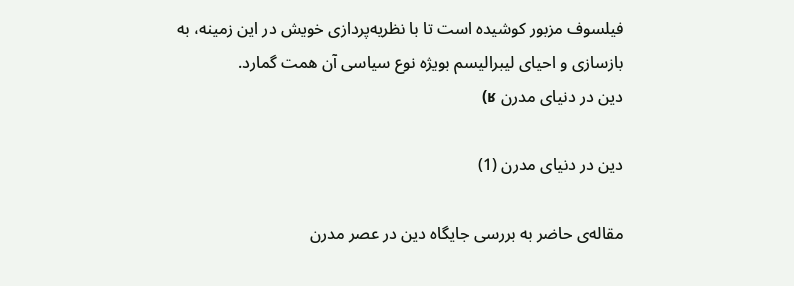فیلسوف مزبور کوشیده است تا با نظریه‌پردازی خویش در این زمینه، به بازسازی و احیای لیبرالیسم بویژه نوع سیاسی آن همت گمارد.
دین در دنیای مدرن ʁ)

دین در دنیای مدرن (1)

مقاله‌ی حاضر به بررسی جایگاه دین در عصر مدرن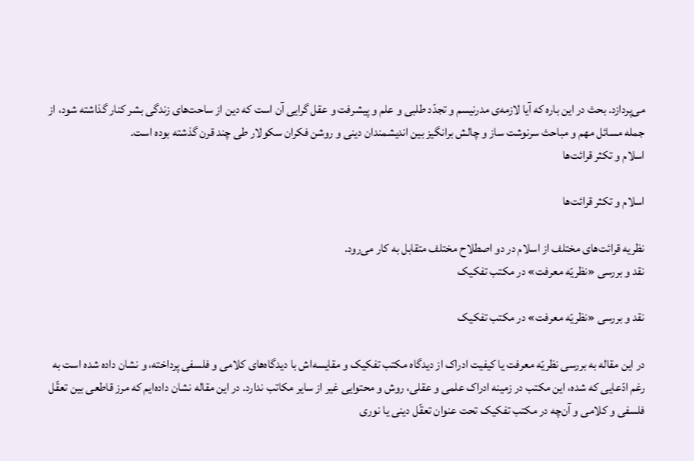می‌پردازد. بحث در این باره که آیا لازمه‌ی مدرنیسم و تجدّد طلبی و علم و پیشرفت و عقل گرایی آن است که دین از ساحت‌های زندگی بشر کنار گذاشته شود، از جمله مسائل مهم و مباحث سرنوشت ساز و چالش برانگیز بین اندیشمندان دینی و روشن فکران سکولار طی چند قرن گذشته بوده است.
اسلام و تکثر قرائت‌ها

اسلام و تکثر قرائت‌ها

نظریه قرائت‌هاى مختلف از اسلام در دو اصطلاح مختلف متقابل به کار مى‌رود.
نقد و بررسی «نظریّه معرفت» در مکتب تفکیک

نقد و بررسی «نظریّه معرفت» در مکتب تفکیک

در این مقاله به بررسى نظریّه معرفت یا کیفیت ادراک از دیدگاه مکتب تفکیک و مقایسه‌اش با دیدگاه‌هاى کلامى و فلسفى پرداخته، و نشان داده شده است به رغم ادّعایى که شده، این مکتب در زمینه ادراک علمى و عقلى، روش و محتوایى غیر از سایر مکاتب ندارد. در این مقاله نشان داده‌ایم که مرز قاطعى بین تعقّل فلسفى و کلامى و آن‌چه در مکتب تفکیک تحت عنوان تعقّل دینى یا نورى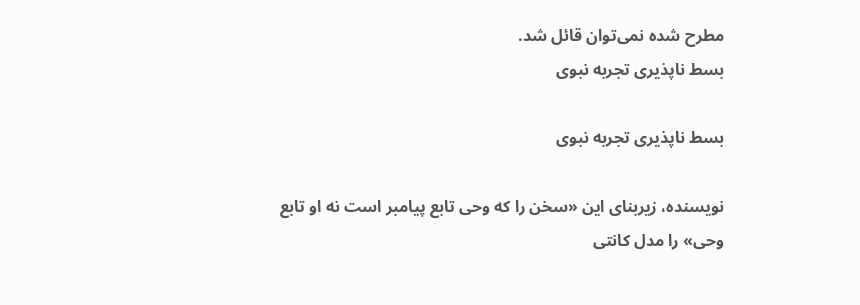مطرح شده نمى‌توان قائل شد.
بسط ناپذیری تجربه نبوی

بسط ناپذیری تجربه نبوی

نویسنده، زیربناى این «سخن را که وحى تابع پیامبر است نه او تابع وحى‌» را مدل کانتى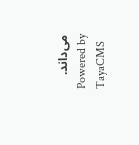مى‌داند.
Powered by TayaCMS